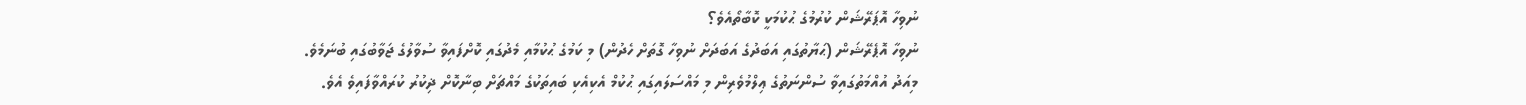ނުވިހާ އޮޕަރޭޝަން ކުރުމުގެ ޙުކުމަކީ ކޮބާތޯއެވެ؟
ނުވިހާ އޮޕެރޭޝަން (ޙަޔާތުގައި އަބަދުގެ އަބަދަށް ނުވިހާ ގޮތަށް ހެދުން) މި ކަމުގެ ޙުކުމާއި މެދުގައި ކޮށްފައިވާ ސުވާލުގެ ޖަވާބުގައި ބުނަމެވެ.
މިއަދު އުއްމަތުގައިވާ ސުންނަތުގެ ޢިލްމުވެރިން މި މައްސަލައިގައި ޙުކުމް އެކިއެކި ބައިތަކުގެ މައްޗަށް ބިނާކޮށް ޛިކުރު ކުރައްވާފައިވެ އެވެ.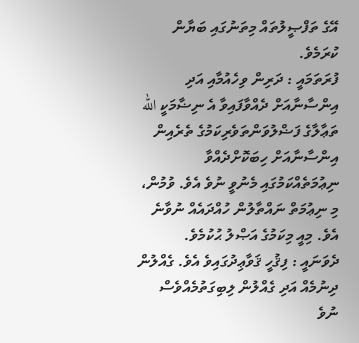އޭގެ ތަފްޞީލުތައް މިތަނުގައި ބަޔާން ކުރަމެވެ.
ފުރަތަމައީ : ދަރިން ވިހެއުމާއި އަދި އިންސާނާއަށް ދެއްވާފައިވާ އެ ނިޟާމަކީ الله ތަޢާލާގެ ފަޟްލުވަންތަވެރިކަމުގެ ތެރެއިން އިންސާނާއަށް ހިބަކޮށްދެއްވާ ނިޢުމަތެއްކަމުގައި މެނުވީ ނުވެ އެވެ. ވުމުން، މި ނިޢުމަތް ނައްތާލުން ހުއްދައެއް ނުވާނެ އެވެ. މިއީ މިކަމުގެ އަޞްލު ޙުކުމެވެ.
ދެވަނައީ : ފިޤުހީ ޤަވާޢިދުގައިވެ އެވެ. ގެއްލުން ދިނުމެއް އަދި ގެއްލުން ލިބިގަތުމެއްވެސް ނުވެ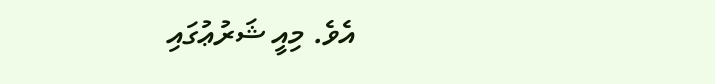އެވެ. މިއީ ޝަރުޢުގައި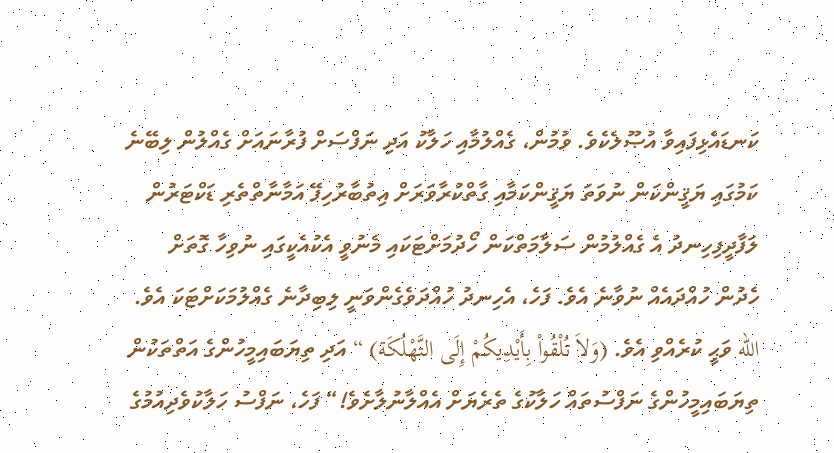ކަނޑައެޅިފައިވާ އުޞޫލެކެވެ. ވުމުން، ގެއްލުމާއި ހަލާކު އަދި ނަފްސަށް ފުރާނައަށް ގެއްލުން ލިބޭނެ ކަމުގައި ޔަޤީންކަން ނުވަތަ ޔަޤީންކަމާއި ގާތްކުރާވަރަށް އިތުބާރުހިފޭ އަމާނާތްތެރި ޑަކްޓަރުން ލަފާދީފިހިނދު އެ ގެއްލުމުން ސަލާމަތްކަން ހޯދުމަށްޓަކައި މެނުވީ އެކުއެކީގައި ނުވިހާ ގޮތަށް ހެދުން ހުއްދައެއް ނުވާނެ އެވެ. ފަހެ، އެހިނދު ހުއްދަވެގެންވަނީ ލިބިދާނެ ގެއްލުމަކަށްޓަކަ އެވެ.
الله ވަޙީ ކުރެއްވި އެވެ. (وَلاَ تُلْقُواْ بِأَيْدِيكُمْ إِلَى التَّهْلُكَة) “ އަދި ތިޔަބައިމީހުންގެ އަތްތަކުން ތިޔަބައިމީހުންގެ ނަފްސުތައް ހަލާކުގެ ތެރެޔަށް އެއްލާނުލާށެވެ!“ ފަހެ، ނަފްސު ހަލާކުވެދިއުމުގެ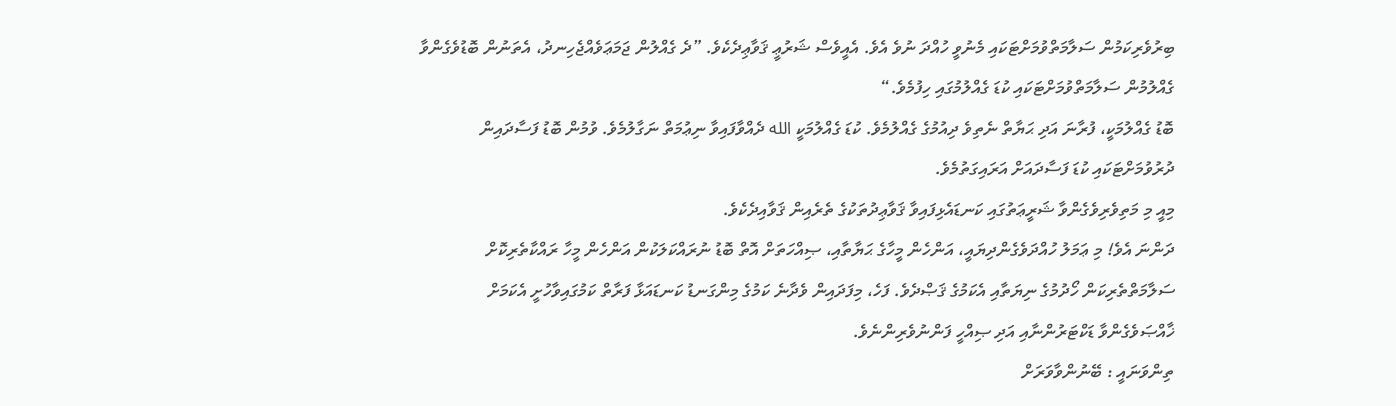ބިރުވެރިކަމުން ސަލާމަތްވުމަށްޓަކައި މެނުވީ ހުއްދަ ނުވެ އެވެ. އެއީވެސް ޝަރުޢީ ޤަވާޢިދެކެވެ. ”ދެ ގެއްލުން ޖަމަޢަވެއްޖެހިނދު، އެތަނުން ބޮޑުވެގެންވާ ގެއްލުމުން ސަލާމަތްވުމަށްޓަކައި ކުޑަ ގެއްލުމުގައި ހިފުމެވެ.“
ބޮޑު ގެއްލުމަކީ، ފުރާނަ އަދި ޙަޔާތް ނެތިވެ ދިއުމުގެ ގެއްލުމެވެ. ކުޑަ ގެއްލުމަކީ الله ދެއްވާފައިވާ ނިޢުމަތް ނަގާލުމެވެ. ވުމުން ބޮޑު ފަސާދައިން ދުރުވުމަށްޓަކައި ކުޑަ ފަސާދައަށް އަރައިގަތުމެވެ.
މިއީ މި މަތިވެރިވެގެންވާ ޝަރީޢަތުގައި ކަނޑައެޅިފައިވާ ޤަވާޢިދުތަކުގެ ތެރެއިން ޤަވާއިދެކެވެ.
ދަންނަ އެވެ! މި ޢަމަލު ހުއްދަވެގެންދިޔައީ، އަންހެން މީހާގެ ޙަޔާތާއި، ޞިއްހަތަށް އޮތް ބޮޑު ނުރައްކަލަކުން އަންހެން މީހާ ރައްކާތެރިކޮށް ސަލާމަތްތެރިކަން ހޯދުމުގެ ނިޔަތާއި އެކަމުގެ ޤަޞްދެވެ. ފަހެ، މިފަދައިން ވެދާނެ ކަމުގެ މިންގަނޑު ކަނޑައަޅާ ފަރާތް ކަމުގައިވާހުށީ އެކަމަށް ޚާއްޞަވެގެންވާ ޑަކްޓަރުންނާއި އަދި ޞިއްހީ ފަންނުވެރިންނެވެ.
ތިންވަނައީ : ބޭނުންވާވަރަށް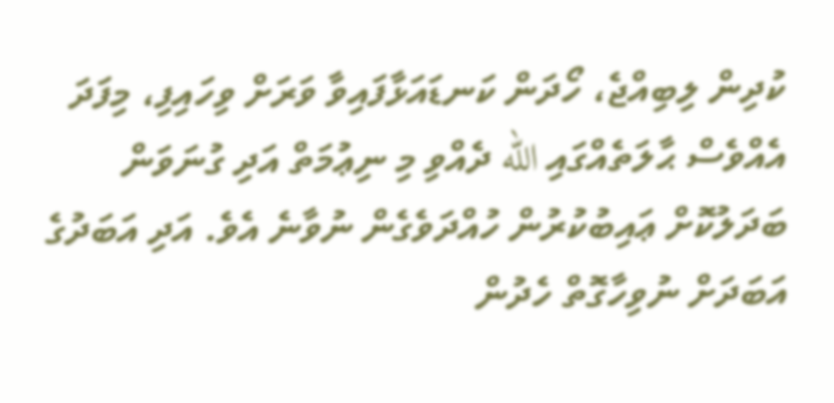ކުދިން ލިބިއްޖެ، ހޯދަން ކަނޑައަޅާފައިވާ ވަރަށް ވިހައިފި، މިފަދަ އެއްވެސް ޙާލަތެއްގައި الله ދެއްވި މި ނިޢުމަތް އަދި ގުނަވަން ބަދަލުކޮށް ޢައިބުކުރުން ހުއްދަވެގެން ނުވާނެ އެވެ. އަދި އަބަދުގެ އަބަދަށް ނުވިހާގޮތް ހެދުން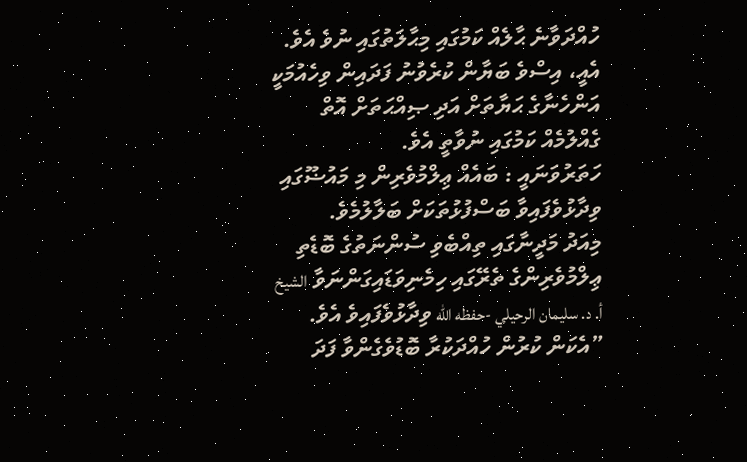ހުއްދަވާނެ ޙާލެއް ކަމުގައި މިޙާލަތުގައި ނުވެ އެވެ. އެއީ، އިސްވެ ބަޔާން ކުރެވުނު ފަދައިން ވިހެއުމަކީ އަންހެނާގެ ޙަޔާތަށް އަދި ޞިއްޙަތަށް އޮތް ގެއްލުމެއް ކަމުގައި ނުވާތީ އެވެ.
ހަތަރުވަނައީ : ބައެއް ޢިލްމުވެރިން މި މައުޟޫގައި ވިދާޅުވެފައިވާ ބަސްފުޅުތަކަށް ބަލާލުމެވެ.
މިއަދު މަދީނާގައި ތިއްބެވި ސުންނަތުގެ ބޮޑެތި ޢިލްމުވެރިންގެ ތެރޭގައި ހިމެނިވަޑައިގަންނަވާ الشيخ أ. د. سليمان الرحيلي -حفظه الله ވިދާޅުވެފައިވެ އެވެ.
”އެކަން ކުރުން ހުއްދަކުރާ ބޮޑުވެގެންވާ ފަދަ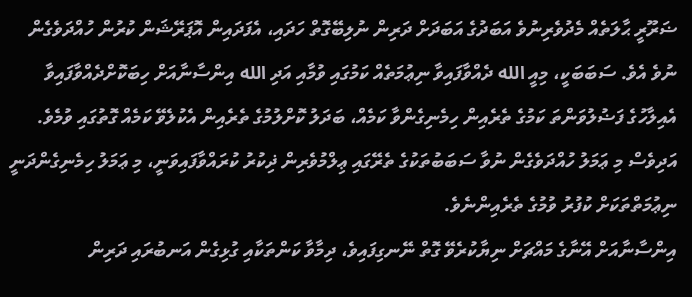ޟަރޫރީ ޙާލަތެއް މެދުވެރިނުވެ އަބަދުގެ އަބަދަށް ދަރިން ނުލިބޭގޮތް ހަދައި، އެފަދައިން އޮޕަރޭޝަން ކުރުން ހުއްދަވެގެން ނުވެ އެވެ. ސަބަބަކީ، މިއީ الله ދެއްވާފައިވާ ނިޢުމަތެއް ކަމުގައި ވުމާއި އަދި الله އިންސާނާއަށް ހިބަކޮށްދެއްވާފައިވާ އެއިލާހުގެ ފަޟުލުވަންތަ ކަމުގެ ތެރެއިން ހިމެނިގެންވާ ކަމެއް، ބަދަލު ކޮށްލުމުގެ ތެރެއިން އެކުލެވޭ ކަމެއް ގޮތުގައި ވުމެވެ.
އަދިވެސް މި ޢަމަލު ހުއްދަވެގެން ނުވާ ސަބަބުތަކުގެ ތެރޭގައި ޢިލްމުވެރިން ޛިކުރު ކުރައްވާފައިވަނީ، މި ޢަމަލު ހިމެނިގެންދަނީ ނިޢުމަތްތަކަށް ކުފުރު ވުމުގެ ތެރެއިންނެވެ.
އިންސާނާއަށް އޭނާގެ މައްޗަށް ނިޔާކުރެވޭ ގޮތް ނޭނގިފައިވެ، ދިމާވާ ކަންތަކާއި ގުޅިގެން އަނބުރައި ދަރިން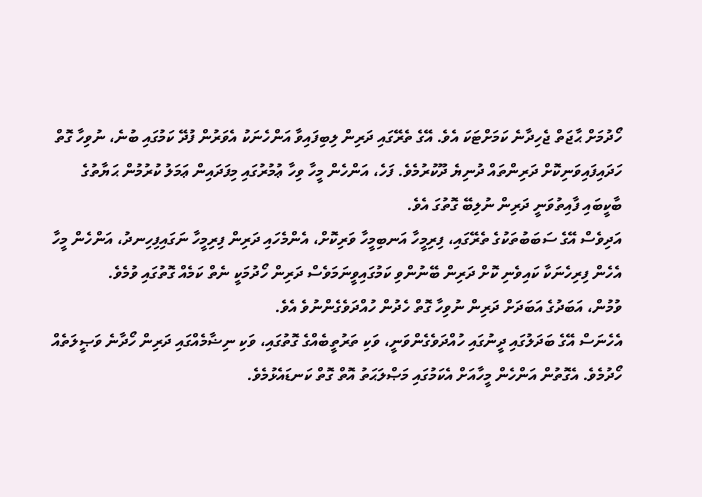ހޯދުމަށް ޙާޖަތް ޖެހިދާނެ ކަމަށްޓަކަ އެވެ. އޭގެ ތެރޭގައި ދަރިން ލިބިފައިވާ އަންހެނަކު އެވަރުން ފުދޭ ކަމުގައި ބުނެ، ނުވިހާ ގޮތް ހަދައިފައިވަނިކޮށް ދަރިންތައް ދުނިޔެ ދޫކުރުމެވެ. ފަހެ، އަންހެން މީހާ ވިހާ ޢުމުރުގައި މިފަދައިން ޢަމަލު ކުރުމުން ޙަޔާތުގެ ބާކީބައި ފާއިތުވަނީ ދަރިން ނުލިބޭ ގޮތުގަ އެވެ.
އަދިވެސް އޭގެ ސަބަބުތަކުގެ ތެރޭގައި، ފިރިމީހާ އަނބިމީހާ ވަރިކޮށް، އެންމެހައި ދަރިން ފިރިމީހާ ނަގައިފިހިނދު، އަންހެން މީހާ އެހެން ފިރިހެނަކާ ކައިވެނި ކޮށް ދަރިން ބޭނުންވި ކަމުގައިވީނަމަވެސް ދަރިން ހޯދުމަކީ ނެތް ކަމެއް ގޮތުގައި ވުމެވެ.
ވުމުން، އަބަދުގެ އަބަދަށް ދަރިން ނުވިހާ ގޮތް ހެދުން ހުއްދަވެގެންނުވެ އެވެ.
އެހެނަސް އޭގެ ބަދަލުގައި ދީނުގައި ހުއްދަވެގެންވަނީ، ވަކި ތަރުތީބެއްގެ ގޮތުގައި، ވަކި ނިޟާމެއްގައި ދަރިން ހޯދާނެ ވަޞީލަތެއް ހޯދުމެވެ. އެގޮތުން އަންހެން މީހާއަށް އެކަމުގައި މަޞްލަޙަތު އޮތް ގޮތް ކަނޑައެޅުމެވެ.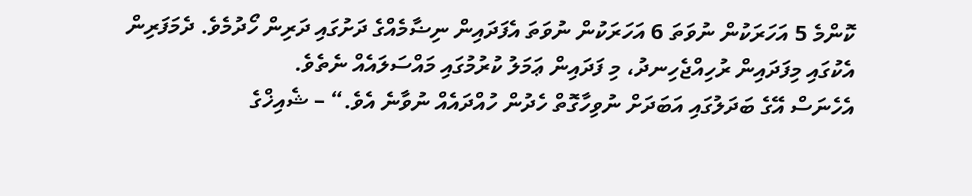ކޮންމެ 5 އަހަރަކުން ނުވަތަ 6 އަހަރަކުން ނުވަތަ އެފަދައިން ނިޟާމެއްގެ ދަށުގައި ދަރިން ހޯދުމެވެ. ދެމަފަރިން އެކުގައި މިފަދައިން ރުހިއްޖެހިނދު، މި ފަދައިން ޢަމަލު ކުރުމުގައި މައްސަލައެއް ނެތެވެ.
އެހެނަސް އޭގެ ބަދަލުގައި އަބަދަށް ނުވިހާގޮތް ހެދުން ހުއްދައެއް ނުވާނެ އެވެ.“ – ޝެއިޚްގެ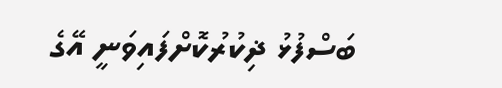ބަސްފުޅު ޛިކުރުކޮށްފައިވަނީ އޭގެ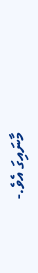މާނައިގަ އެވެ.-